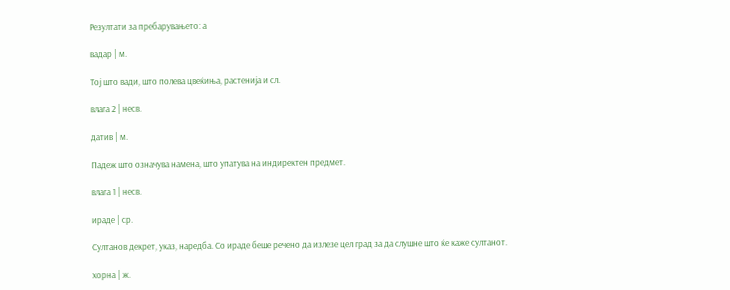Резултати за пребарувањето: а

вадар | м.

Тој што вади, што полева цвеќиња, растенија и сл.

влага 2 | несв.

датив | м.

Падеж што означува намена, што упатува на индиректен предмет.

влага 1 | несв.

ираде | ср.

Султанов декрет, указ, наредба. Со ираде беше речено да излезе цел град за да слушне што ќе каже султанот.

хорна | ж.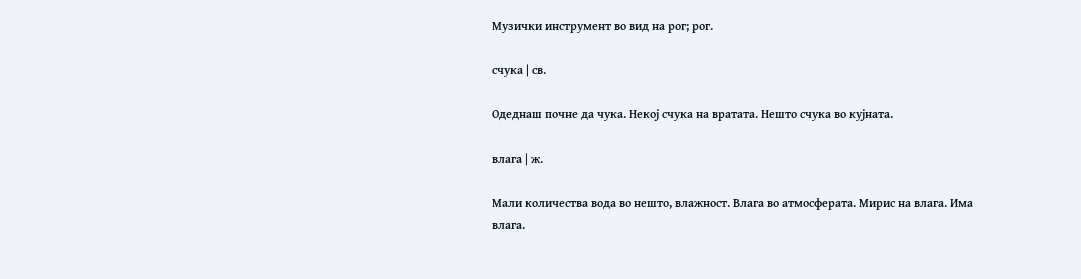Музички инструмент во вид на рог; рог.

счука | св.

Одеднаш почне да чука. Некој счука на вратата. Нешто счука во кујната.

влага | ж.

Мали количества вода во нешто, влажност. Влага во атмосферата. Мирис на влага. Има влага.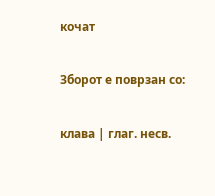кочат

Зборот е поврзан со:

клава | глаг. несв.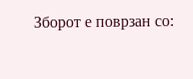Зборот е поврзан со: